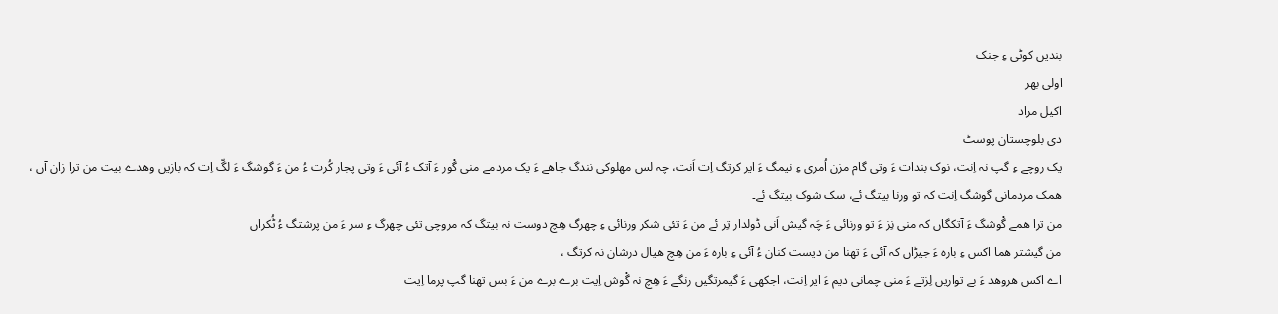بندیں کوٹی ءِ جنک
اولی بھر
اکیل مراد
دی بلوچستان پوسٹ
یک روچے ءِ گپ نہ اِنت، نوک بندات ءَ وتی گام مزن اُمری ءِ نیمگ ءَ ایر کرتگ اِت اَنت، چہ لس مھلوکی نندگ جاھے ءَ یک مردمے منی گْور ءَ آتک ءُ آئی ءَ وتی پجار کُرت ءُ من ءَ گوشگ ءَ لگّ اِت کہ بازیں وھدے بیت من ترا زان آں ، ھمک مردمانی گوشگ اِنت کہ تو ورنا بیتگ ئے، سک شوک بیتگ ئے۔
من ترا ھمے گْوشگ ءَ آتکگاں کہ منی نِز ءَ تو ورنائی ءَ چَہ گیش اَنی ڈولدار تِر ئے من ءَ تئی شکر ورنائی ءِ چھرگ ھِچ دوست نہ بیتگ کہ مروچی تئی چھرگ ءِ سر ءَ من پرشتگ ءُ ٹُکراں
من گیشتر ھما اکس ءِ بارہ ءَ جیڑاں کہ آئی ءَ تھنا من دیست کنان ءُ آئی ءِ بارہ ءَ من ھِچ ھیال درشان نہ کرتگ ،
اے اکس ھروھد ءَ بے تواریں لِزتے ءَ منی چمانی دیم ءَ ایر اِنت، اجکھی ءَ گیمرتگیں رنگے ءَ ھِچ نہ گْوش اِیت برے برے من ءَ بس تھنا گپ پرما اِیت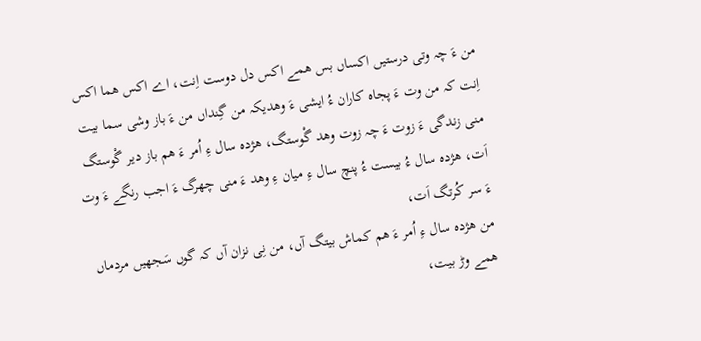من ءَ چہ وتی درستیں اکساں بس ھمے اکس دل دوست اِنت، اے اکس ھما اکس اِنت کہ من وت ءَ پجاہ کاران ءُ ایشی ءَ وھدیکہ من گِنداں من ءَ باز وشی سما بیت
منی زندگی ءَ زوت ءَ چہ زوت وھد گْوستگ، ھژدہ سال ءِ اُمر ءَ ھم باز دیر گْوستگ اَت، ھژدہ سال ءُ بیست ءُ پنچ سال ءِ میان ءِ وھد ءَ منی چھرگ ءَ اجب رنگے ءَ وت ءَ سر کُرتگ اَت،
من ھژدہ سال ءِ اُمر ءَ ھم کماش بیتگ آں، من نِی نزان آں کہ گوں سَجھیں مردماں ھمے وڑ بیت،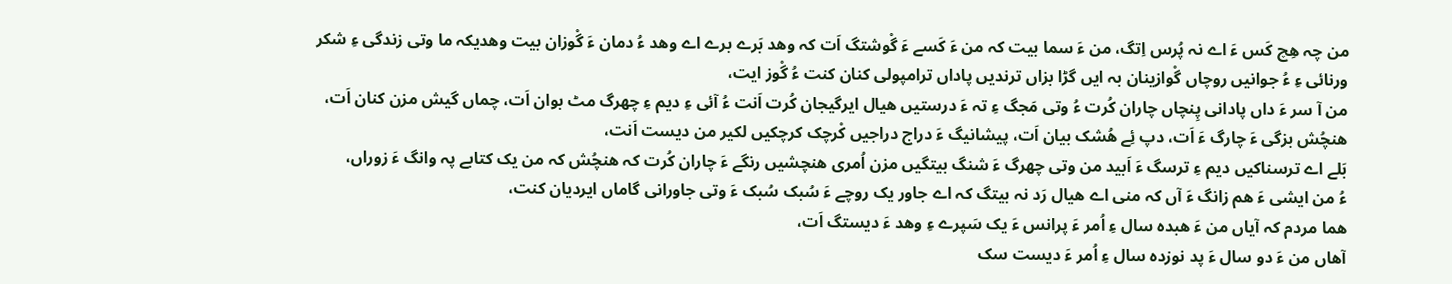من چہ ھِچ کَس ءَ اے نہ پُرس اِتگ، من ءَ سما بیت کہ من ءَ کَسے ءَ گْوشتگ اَت کہ وھد بَرے برے اے وھد ءُ دمان ءَ گْوزان بیت وھدیکہ ما وتی زندگی ءِ شکر ورنائی ءِ ءُ جوانیں روچاں گْوازینان بہ ایں گڑا بزاں ترندیں پاداں ترامپولی کنان کنت ءُ گْوز ایت،
من آ سر ءَ داں پادانی پِنچاں چاران کُرت ءُ وتی مَجگ ءِ تہ ءَ درستیں ھیال ایرگیجان کُرت اَنت ءُ آئی ءِ دیم ءِ چھرگ مٹ بوان اَت، چماں گیش مزن کنان اَت، ھنچُش بزگی ءَ چارگ ءَ اَت، دپ ئِے ھُشک بیان اَت، پیشانیگ ءَ دراج دراجیں کْرچک کرچکیں لکیر من دیست اَنت،
بَلے اے ترسناکیں دیم ءِ ترسگ ءَ اَبید من وتی چھرگ ءَ شنگ بیتگیں مزن اُمری ھنچشیں رنگے ءَ چاران کُرت کہ ھنچُش کہ من یک کتابے پہ وانگ ءَ زوراں،
ءُ من ایشی ءَ ھم زانگ ءَ آں کہ منی اے ھیال رَد نہ بیتگ کہ اے جاور یک روچے ءَ سُبک سُبک ءَ وتی جاورانی گاماں ایردیان کنت،
ھما مردم کہ آیاں من ءَ ھبدہ سال ءِ اُمر ءَ پرانس ءَ یک سَپرے ءِ وھد ءَ دیستگ اَت،
آھاں من ءَ دو سال ءَ پد نوزدہ سال ءِ اُمر ءَ دیست سک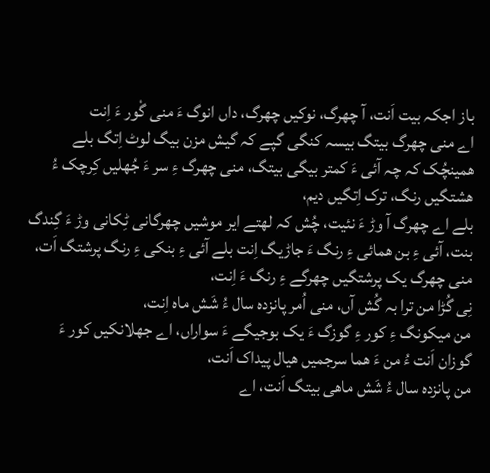باز اجکہ بیت اَنت، آ چھرگ، نوکیں چھرگ، داں انوگ ءَ منی گْور ءَ اِنت
اے منی چھرگ بیتگ بیسہ کنگی گپے کہ گیش مزن بیگ لوٹ اِتگ بلے ھمینچُک کہ چہ آئی ءَ کمتر بیگی بیتگ، منی چھرگ ءِ سر ءَ جُھلیں کِرچک ءُ ھشتگیں رنگ، ترک اِتگیں دیم،
بلے اے چھرگ آ وڑ ءَ نئیت، چُش کہ لھتے ایر موشیں چھرگانی ٹِکانی وڑ ءَ گِندگ بنت، آئی ءِ بن ھمائی ءِ رنگ ءَ جاڑیگ اِنت بلے آئی ءِ بنکی ءِ رنگ پرشتگ اَت، منی چھرگ یک پرشتگیں چھرگے ءِ رنگ ءَ اِنت،
نِی گُڑا من ترا بہ گُش آں، منی اُمر پانزدہ سال ءُ شَش ماہ اِنت،
من میکونگ ءِ کور ءِ گوزگ ءَ یک بوجیگے ءَ سواراں، اے جھلانکیں کور ءَ گوزان اَنت ءُ من ءَ ھما سرجمیں ھیال پیداک اَنت،
من پانزدہ سال ءُ شَش ماھی بیتگ اَنت، اے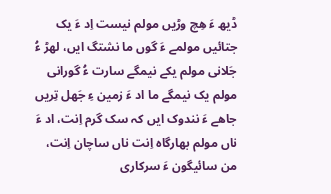ڈیھ ءَ ھِچ وڑیں مولم نیست اِد ءَ یک جتائیں مولمے ءَ گوں ما نشتگ ایں، لھڑ ءُ جَلانی مولم یکے نیمگے سارت ءُ گورانی مولم یک نیمگے ما اد ءَ زمین ءِ جَھل تِریں جاھے ءَ نندوک ایں کہ سک گرم اِنت، اد ءَ ناں مولم بھارگاہ اِنت ناں ساچان اِنت،
من سائیگون ءَ سرکاری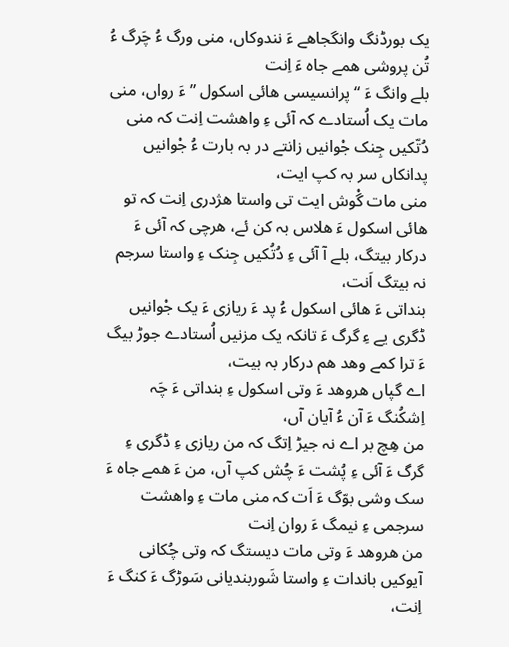یک بورڈنگ وانگجاھے ءَ نندوکاں، منی ورگ ءُ چَرگ ءُ تُن پروشی ھمے جاہ ءَ اِنت
بلے وانگ ءَ “پرانسیسی ھائی اسکول ” ءَ رواں، منی مات یک اُستادے کہ آئی ءِ واھشت اِنت کہ منی دُتّکیں جِنک جْوانیں زانتے در بہ بارت ءُ جْوانیں پدانکاں سر بہ کپ ایت،
منی مات گْوش ایت تی واستا ھژدری اِنت کہ تو ھائی اسکول ءَ ھلاس بہ کن ئے، ھرچی کہ آئی ءَ درکار بیتگ، بلے آ آئی ءِ دُتُکیں جِنک ءِ واستا سرجم نہ بیتگ اَنت،
بنداتی ءَ ھائی اسکول ءُ پد ءَ ریازی ءَ یک جْوانیں ڈگری یے ءِ گرگ ءَ تانکہ یک مزنیں اُستادے جوڑ بیگ ءَ ترا کمے وھد ھم درکار بہ بیت،
اے گپاں ھروھد ءَ وتی اسکول ءِ بنداتی ءَ چَہ اِشکُنگ ءَ آن ءُ آیان آں،
من ھِچ بر اے نہ جیڑ اِتگ کہ من ریازی ءِ ڈگری ءِ گرگ ءَ آئی ءِ پُشت ءَ چُش کپ آں، من ءَ ھمے جاہ ءَ سک وشی بوّگ ءَ اَت کہ منی مات ءِ واھشت سرجمی ءِ نیمگ ءَ روان اِنت
من ھروھد ءَ وتی مات دیستگ کہ وتی چُکانی آیوکیں باندات ءِ واستا شَوربندیانی سَوڑگ ءَ کنگ ءَ اِنت،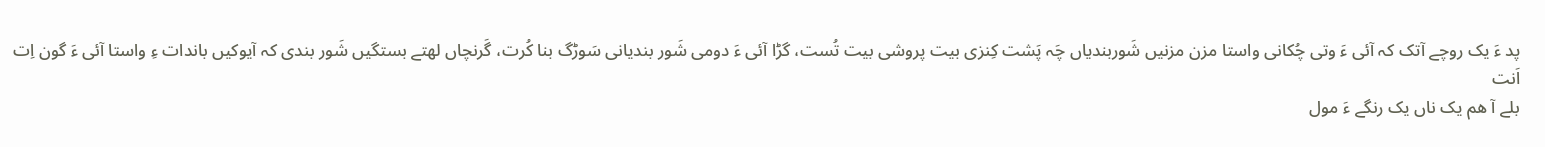پد ءَ یک روچے آتک کہ آئی ءَ وتی چُکانی واستا مزن مزنیں شَوربندیاں چَہ پَشت کِنزی بیت پروشی بیت تُست، گڑا آئی ءَ دومی شَور بندیانی سَوڑگ بنا کُرت، گَرنچاں لھتے بستگیں شَور بندی کہ آیوکیں باندات ءِ واستا آئی ءَ گون اِت اَنت
بلے آ ھم یک ناں یک رنگے ءَ مول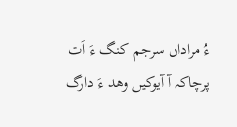ءُ مراداں سرجم کنگ ءَ اَت پرچاکہ آ آیوکیں وھد ءَ دارگ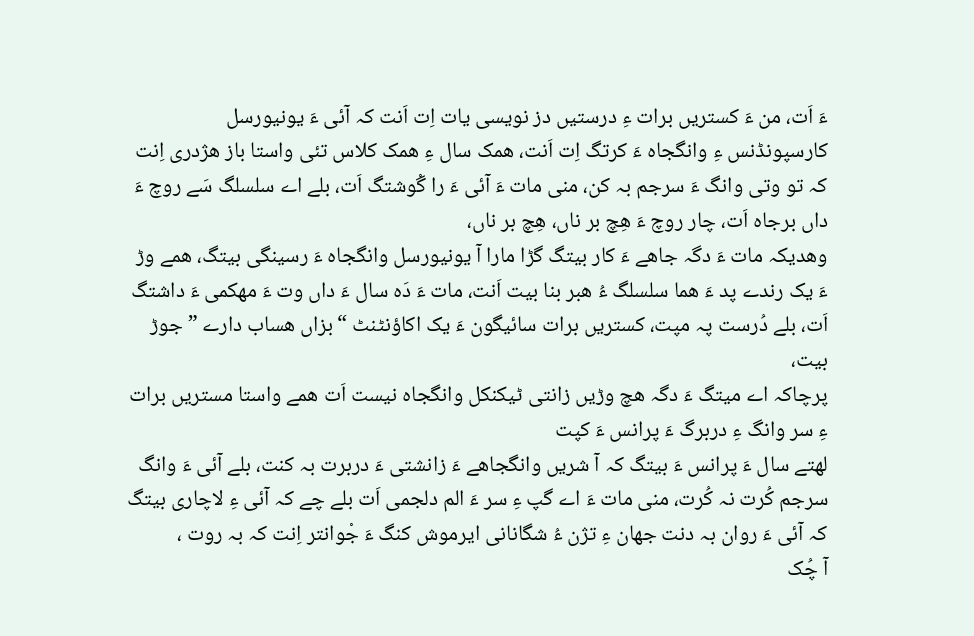ءَ اَت، من ءَ کستریں برات ءِ درستیں دز نویسی یات اِت اَنت کہ آئی ءَ یونیورسل کارسپونڈنس ءِ وانگجاہ ءَ کرتگ اِت اَنت، ھمک سال ءِ ھمک کلاس تئی واستا باز ھژدری اِنت کہ تو وتی وانگ ءَ سرجم بہ کن، منی مات ءَ آئی ءَ را گْوشتگ اَت، بلے اے سلسلگ سَے روچ ءَ داں برجاہ اَت، چار روچ ءَ ھِچ بر ناں، ھِچ بر ناں،
وھدیکہ مات ءَ دگہ جاھے ءَ کار بیتگ گڑا مارا آ یونیورسل وانگجاہ ءَ رسینگی بیتگ، ھمے وڑ ءَ یک رندے پد ءَ ھما سلسلگ ءُ ھبر بنا بیت اَنت، مات ءَ دَہ سال ءَ داں وت ءَ مھکمی ءَ داشتگ اَت، بلے دُرست پہ مپت، کستریں برات سائیگون ءَ یک اکاؤنٹنٹ “بزاں ھساب دارے ” جوڑ بیت،
پرچاکہ اے میتگ ءَ دگہ ھچ وڑیں زانتی ٹیکنکل وانگجاہ نیست اَت ھمے واستا مستریں برات ءِ سر وانگ ءِ دربرگ ءَ پرانس ءَ کپت
لھتے سال ءَ پرانس ءَ بیتگ کہ آ شریں وانگجاھے ءَ زانشتی ءَ دربرت بہ کنت، بلے آئی ءَ وانگ سرجم کُرت نہ کُرت، منی مات ءَ اے گپ ءِ سر ءَ الم دلجمی اَت بلے چے کہ آئی ءِ لاچاری بیتگ کہ آئی ءَ روان بہ دنت جھان ءِ تژن ءُ شگانانی ایرموش کنگ ءَ جْوانتر اِنت کہ بہ روت ،
آ چُک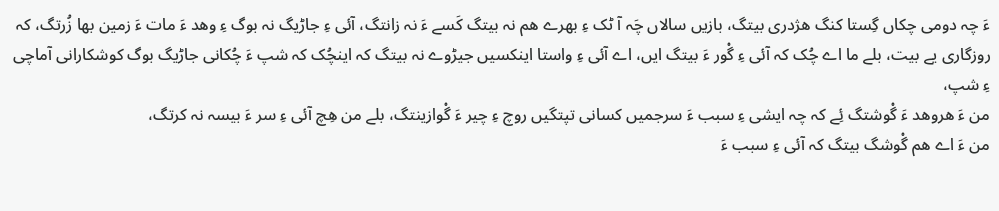ءَ چہ دومی چکاں گِستا کنگ ھژدری بیتگ، بازیں سالاں چَہ آ ٹک ءِ بھرے ھم نہ بیتگ کَسے ءَ نہ زانتگ، آئی ءِ جاڑیگ نہ بوگ ءِ وھد ءَ مات ءَ زمین بھا زُرتگ، کہ روزگاری یے بیت، بلے ما اے چُک کہ آئی ءِ گْور ءَ بیتگ ایں، اے آئی ءِ واستا اینکسیں جیڑوے نہ بیتگ کہ اینچُک کہ شپ ءَ چُکانی جاڑیگ بوگ کوشکارانی آماچی ءِ شپ،
من ءَ ھروھد ءَ گْوشتگ ئِے کہ چہ ایشی ءِ سبب ءَ سرجمیں کسانی تپتگیں روچ ءِ چیر ءَ گْوازینتگ، بلے من ھِچ آئی ءِ سر ءَ بیسہ نہ کرتگ،
من ءَ اے ھم گْوشگ بیتگ کہ آئی ءِ سبب ءَ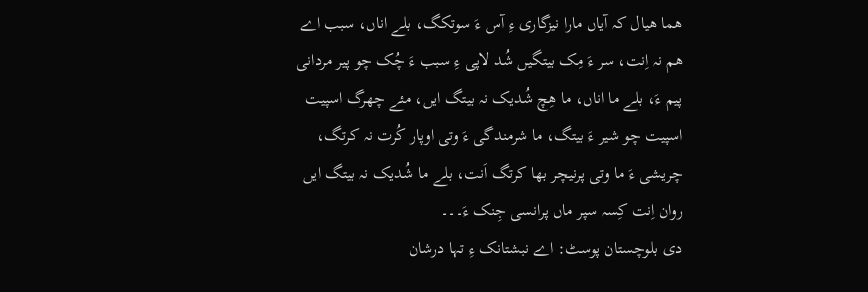ھما ھیال کہ آیاں مارا نیزگاری ءِ آس ءَ سوتکگ، بلے اناں، سبب اے ھم نہ اِنت، سر ءَ مِک بیتگیں شُد لاپی ءِ سبب ءَ چُک چو پیر مردانی پیم ءَ، بلے ما اناں، ما ھِچ شُدیک نہ بیتگ ایں، مئے چھرگ اسپیت اسپیت چو شیر ءَ بیتگ، ما شرمندگی ءَ وتی اوپار کُرت نہ کرتگ، چریشی ءَ ما وتی پرنیچر بھا کرتگ اَنت، بلے ما شُدیک نہ بیتگ ایں
روان اِنت کِسہ سپر ماں پرانسی جِنک ءَ۔۔۔
دی بلوچستان پوسٹ: اے نبشتانک ءِ تہا درشان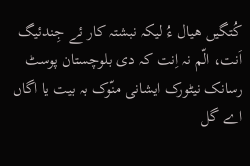کُتگیں ھیال ءُ لیکہ نبشتہ کار ئے جِندئیگ اَنت، الّم نہ اِنت کہ دی بلوچستان پوسٹ رسانک نیٹورک ایشانی منّوک بہ بیت یا اگاں اے گل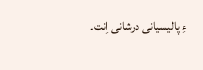ءِ پالیسیانی درشانی اِنت۔